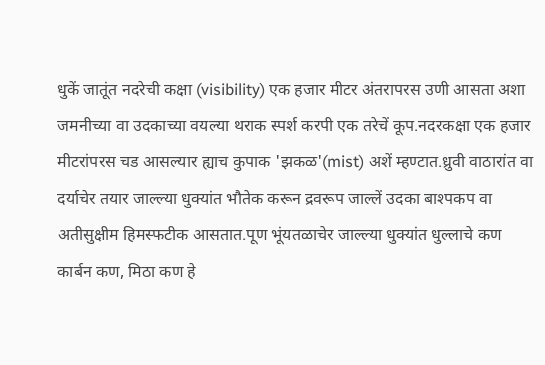धुकें जातूंत नदरेची कक्षा (visibility) एक हजार मीटर अंतरापरस उणी आसता अशा जमनीच्या वा उदकाच्या वयल्या थराक स्पर्श करपी एक तरेचें कूप.नदरकक्षा एक हजार मीटरांपरस चड आसल्यार ह्याच कुपाक 'झकळ'(mist) अशें म्हण्टात.ध्रुवी वाठारांत वा दर्याचेर तयार जाल्ल्या धुक्यांत भौतेक करून द्रवरूप जाल्लें उदका बाश्पकप वा अतीसुक्षीम हिमस्फटीक आसतात.पूण भूंयतळाचेर जाल्ल्या धुक्यांत धुल्लाचे कण कार्बन कण, मिठा कण हे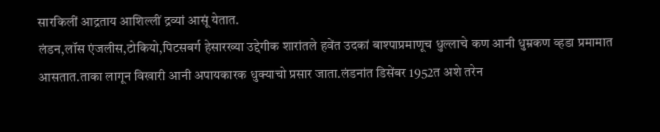सारकिलीं आद्रताय आशिल्लीं द्रव्यां आसूं येतात.
लंडन,लॉस एंजलीस,टोकियो,पिटसबर्ग हेसारख्या उद्देगीक शारांतले हवेंत उदकां बाश्पाप्रमाणूच धुल्लाचे कण आनी धुम्रकण व्हडा प्रमामात आसतात.ताका लागून विखारी आनी अपायकारक धुक्याचो प्रसार जाता.लंडनांत डिसेंबर 1952त अशे तरेन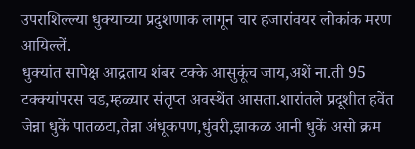उपराशिल्ल्या धुक्याच्या प्रदुशणाक लागून चार हजारांवयर लोकांक मरण आयिल्लें.
धुक्यांत सापेक्ष आद्रताय शंबर टक्के आसुकूंच जाय,अशें ना.ती 95 टक्क्यांपरस चड,म्हळ्यार संतृप्त अवस्थेंत आसता.शारांतले प्रदूशीत हवेंत जेन्ना धुकें पातळटा,तेन्ना अंधूकपण,धुंवरी,झाकळ आनी धुकें असो क्रम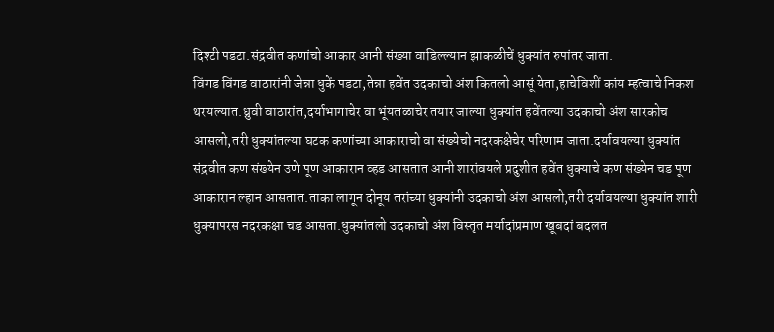दिश्टी पडटा.संद्रवीत कणांचो आकार आनी संख्या वाडिल्ल्यान झाकळीचें धुक्यांत रुपांतर जाता.
विंगड विंगड वाठारांनी जेन्ना धुकें पडटा,तेन्ना हवेंत उदकाचो अंश कितलो आसूं येता,हाचेविशीं कांय म्हत्वाचे निकश थरयल्यात.ध्रुवी वाठारांत,दर्याभागाचेर वा भूंयतळाचेर तयार जाल्या धुक्यांत हवेंतल्या उदकाचो अंश सारकोच आसलो,तरी धुक्यांतल्या घटक कणांच्या आकाराचो वा संख्येचो नदरकक्षेचेर परिणाम जाता.दर्यावयल्या धुक्यांत संद्रवीत कण संख्येन उणे पूण आकारान व्हड आसतात आनी शारांवयले प्रदुशीत हवेंत धुक्याचे कण संख्येन चड पूण आकारान ल्हान आसतात.ताका लागून दोनूय तरांच्या धुक्यांनी उदकाचो अंश आसलो,तरी दर्यावयल्या धुक्यांत शारी धुक्यापरस नदरकक्षा चड आसता.धुक्यांतलो उदकाचो अंश विस्तृत मर्यादांप्रमाण खूबदां बदलत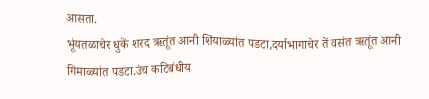आसता.
भूंयतळाचेर धुकें शरद ऋतूंत आनी शिंयाळ्यांत पडटा,दर्याभागाचेर तें वसंत ऋतूंत आनी गिमाळ्यांत पडटा.उंच कटिबंधीय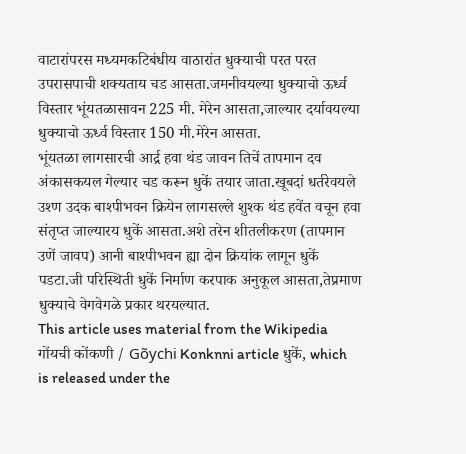वाटारांपरस मध्यमकटिबंधीय वाठारांत धुक्याची परत परत उपरासपाची शक्यताय चड आसता.जमनीवयल्या धुक्याचो ऊर्ध्व विस्तार भूंयतळासावन 225 मी. मेरेन आसता,जाल्यार दर्यावयल्या धुक्याचो ऊर्ध्व विस्तार 150 मी.मेरेन आसता.
भूंयतळा लागसारची आर्द्र हवा थंड जावन तिचें तापमान दव अंकासकयल गेल्यार चड करून धुकें तयार जाता.खूबदां धर्तरेवयले उश्ण उदक बाश्पीभवन क्रियेन लागसल्ले शुश्क थंड हवेंत वचून हवा संतृप्त जाल्यारय धुकें आसता.अशे तरेन शीतलीकरण (तापमान उणें जावप) आनी बाश्पीभवन ह्या दोन क्रियांक लागून धुकें पडटा.जी परिस्थिती धुकें निर्माण करपाक अनुकूल आसता,तेप्रमाण धुक्याचे वेगवेगळे प्रकार थरयल्यात.
This article uses material from the Wikipedia गोंयची कोंकणी / Gõychi Konknni article धुकें, which is released under the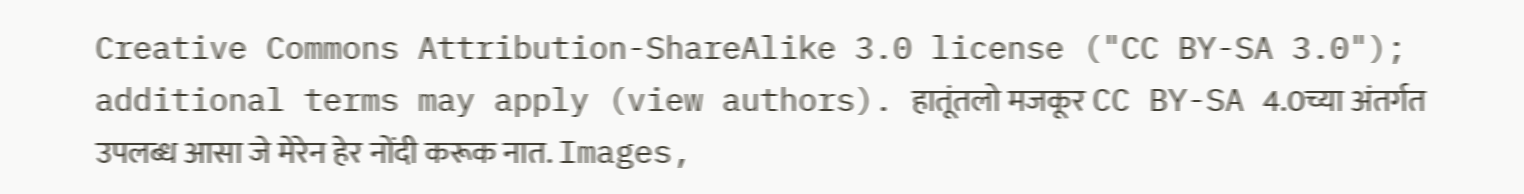Creative Commons Attribution-ShareAlike 3.0 license ("CC BY-SA 3.0"); additional terms may apply (view authors). हातूंतलो मजकूर CC BY-SA 4.0च्या अंतर्गत उपलब्ध आसा जे मेरेन हेर नोंदी करूक नात. Images,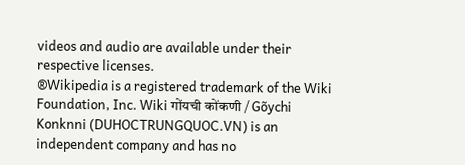videos and audio are available under their respective licenses.
®Wikipedia is a registered trademark of the Wiki Foundation, Inc. Wiki गोंयची कोंकणी / Gõychi Konknni (DUHOCTRUNGQUOC.VN) is an independent company and has no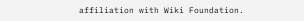affiliation with Wiki Foundation.